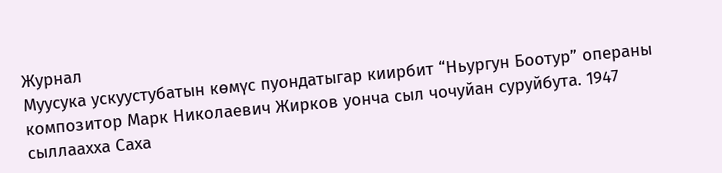Журнал
Муусука ускуустубатын көмүс пуондатыгар киирбит “Ньургун Боотур” операны композитор Марк Николаевич Жирков уонча сыл чочуйан суруйбута. 1947 сыллаахха Саха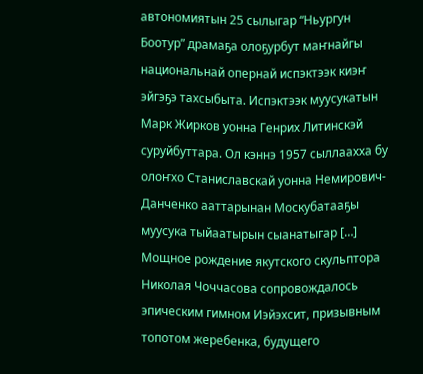автономиятын 25 сылыгар “Ньургун Боотур” драмаҕа олоҕурбут маҥнайгы национальнай опернай испэктээк киэҥ эйгэҕэ тахсыбыта. Испэктээк муусукатын Марк Жирков уонна Генрих Литинскэй суруйбуттара. Ол кэннэ 1957 сыллаахха бу олоҥхо Станиславскай уонна Немирович-Данченко ааттарынан Москубатааҕы муусука тыйаатырын сыанатыгар […]
Мощное рождение якутского скульптора Николая Чоччасова сопровождалось эпическим гимном Иэйэхсит, призывным топотом жеребенка, будущего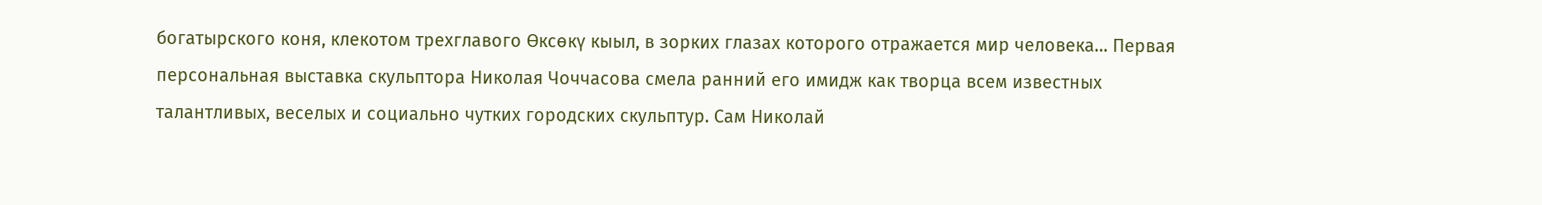богатырского коня, клекотом трехглавого Өксөкү кыыл, в зорких глазах которого отражается мир человека… Первая персональная выставка скульптора Николая Чоччасова смела ранний его имидж как творца всем известных талантливых, веселых и социально чутких городских скульптур. Сам Николай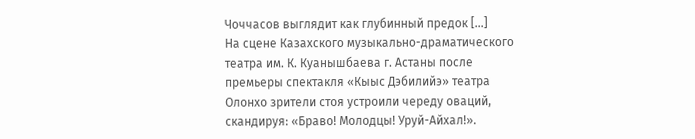Чоччасов выглядит как глубинный предок […]
На сцене Казахского музыкально-драматического театра им. К. Куанышбаева г. Астаны после премьеры спектакля «Кыыс Дэбилийэ» театра Олонхо зрители стоя устроили череду оваций, скандируя: «Браво! Молодцы! Уруй-Айхал!».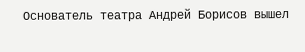Основатель театра Андрей Борисов вышел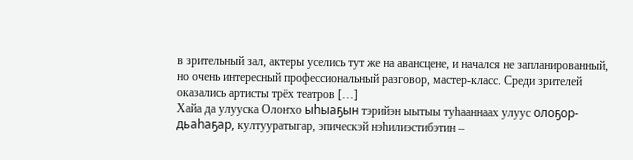в зрительный зал, актеры уселись тут же на авансцене, и начался не запланированный, но очень интересный профессиональный разговор, мастер-класс. Среди зрителей оказались артисты трёх театров […]
Хайа да улууска Олоҥхо ыһыаҕын тэрийэн ыытыы туһааннаах улуус олоҕор-дьаһаҕар, култууратыгар, эпическэй нэһилиэстибэтин –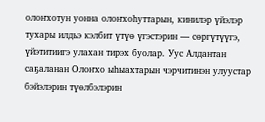олоҥхотун уонна олоҥхоһуттарын, кинилэр үйэлэр тухары илдьэ кэлбит үтүө үгэстэрин — сөргүтүүгэ, үйэтитиигэ улахан тирэх буолар. Уус Алдантан саҕаланан Олоҥхо ыһыахтарын чэрчитинэн улуустар бэйэлэрин түөлбэлэрин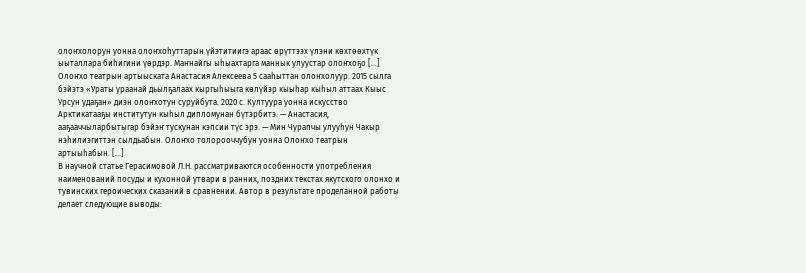олоҥхолорун уонна олоҥхоһуттарын үйэтитиигэ араас өрүттээх үлэни көхтөөхтүк ыыталлара биһигини үөрдэр. Маҥнайгы ыһыахтарга маннык улуустар олоҥхоҕо […]
Олоҥхо театрын артыыската Анастасия Алексеева 5 сааһыттан олоҥхолуур. 2015 сылга бэйэтэ «Ураты ураанай дьылҕалаах кыргыһыыга көлүйэр кыыһар кыһыл аттаах Кыыс Урсун удаҕан» диэн олоҥхотун суруйбута. 2020 с. Култуура уонна искусство Арктикатааҕы институтун кыһыл дипломунан бүтэрбитэ. — Анастасия, ааҕааччыларбытыгар бэйэҥ тускунан кэпсии түс эрэ. — Мин Чурапчы улууһун Чакыр нэһилиэгиттэн сылдьабын. Олоҥхо толорооччубун уонна Олоҥхо театрын артыыһабын. […]
В научной статье Герасимовой Л.Н. рассматриваются особенности употребления наименований посуды и кухонной утвари в ранних, поздних текстах якутского олонхо и тувинских героических сказаний в сравнении. Автор в результате проделанной работы делает следующие выводы: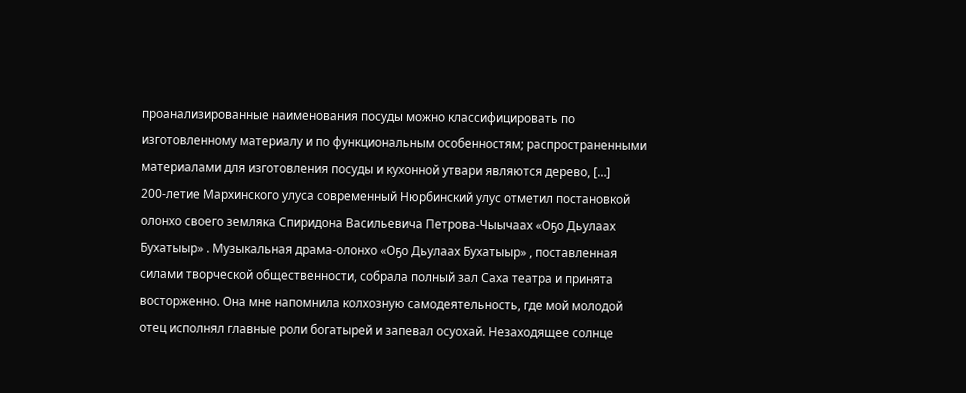проанализированные наименования посуды можно классифицировать по изготовленному материалу и по функциональным особенностям; распространенными материалами для изготовления посуды и кухонной утвари являются дерево, […]
200-летие Мархинского улуса современный Нюрбинский улус отметил постановкой олонхо своего земляка Спиридона Васильевича Петрова-Чыычаах «Оҕо Дьулаах Бухатыыр» . Музыкальная драма-олонхо «Оҕо Дьулаах Бухатыыр» , поставленная силами творческой общественности, собрала полный зал Саха театра и принята восторженно. Она мне напомнила колхозную самодеятельность, где мой молодой отец исполнял главные роли богатырей и запевал осуохай. Незаходящее солнце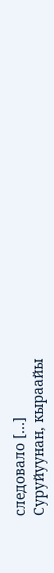следовало […]
Суруйуунан, кыраайы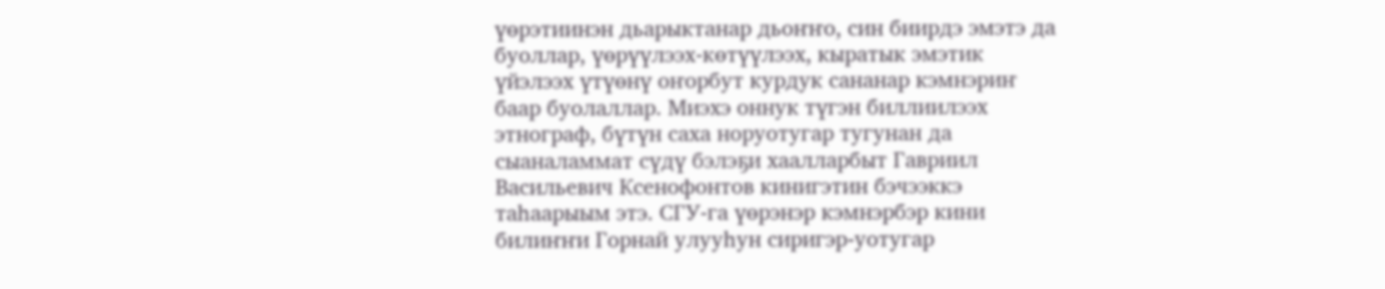үөрэтиинэн дьарыктанар дьоҥҥо, син биирдэ эмэтэ да буоллар, үөрүүлээх-көтүүлээх, кыратык эмэтик үйэлээх үтүөнү оҥорбут курдук сананар кэмнэриҥ баар буолаллар. Миэхэ оннук түгэн биллиилээх этнограф, бүтүн саха норуотугар тугунан да сыаналаммат сүдү бэлэҕи хаалларбыт Гавриил Васильевич Ксенофонтов кинигэтин бэчээккэ таһаарыым этэ. СГУ-га үөрэнэр кэмнэрбэр кини билиҥҥи Горнай улууһун сиригэр-уотугар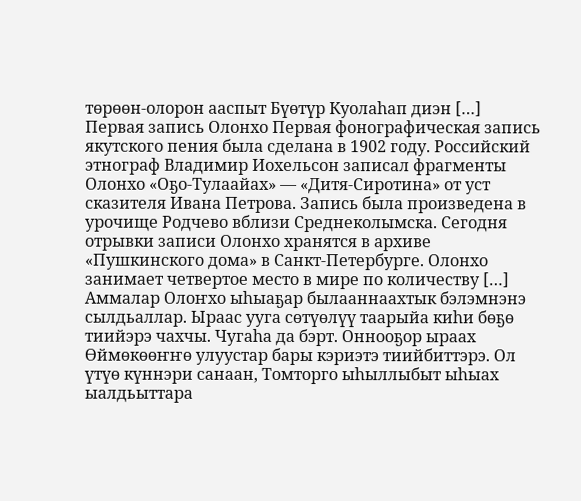төрөөн-олорон ааспыт Бүөтүр Куолаһап диэн […]
Первая запись Олонхо Первая фонографическая запись якутского пения была сделана в 1902 году. Российский этнограф Владимир Иохельсон записал фрагменты Олонхо «Оҕо-Тулаайах» — «Дитя-Сиротина» от уст сказителя Ивана Петрова. Запись была произведена в урочище Родчево вблизи Среднеколымска. Сегодня отрывки записи Олонхо хранятся в архиве «Пушкинского дома» в Санкт-Петербурге. Олонхо занимает четвертое место в мире по количеству […]
Аммалар Олоҥхо ыһыаҕар былааннаахтык бэлэмнэнэ сылдьаллар. Ыраас ууга сөтүөлүү таарыйа киһи бөҕө тиийэрэ чахчы. Чугаһа да бэрт. Оннооҕор ыраах Өймөкөөҥҥө улуустар бары кэриэтэ тиийбиттэрэ. Ол үтүө күннэри санаан, Томторго ыһыллыбыт ыһыах ыалдьыттара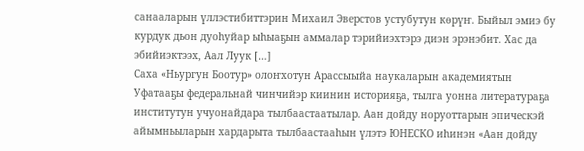санааларын үллэстибиттэрин Михаил Эверстов устубутун көрүҥ. Быйыл эмиэ бу курдук дьон дуоһуйар ыһыаҕын аммалар тэрийиэхтэрэ диэн эрэнэбит. Хас да эбийиэктээх, Аал Луук […]
Саха «Ньургун Боотур» олоҥхотун Арассыыйа наукаларын академиятын Уфатааҕы федеральнай чинчийэр киинин историяҕа, тылга уонна литератураҕа институтун учуонайдара тылбаастаатылар. Аан дойду норуоттарын эпическэй айымньыларын хардарыта тылбаастааһын үлэтэ ЮНЕСКО иһинэн «Аан дойду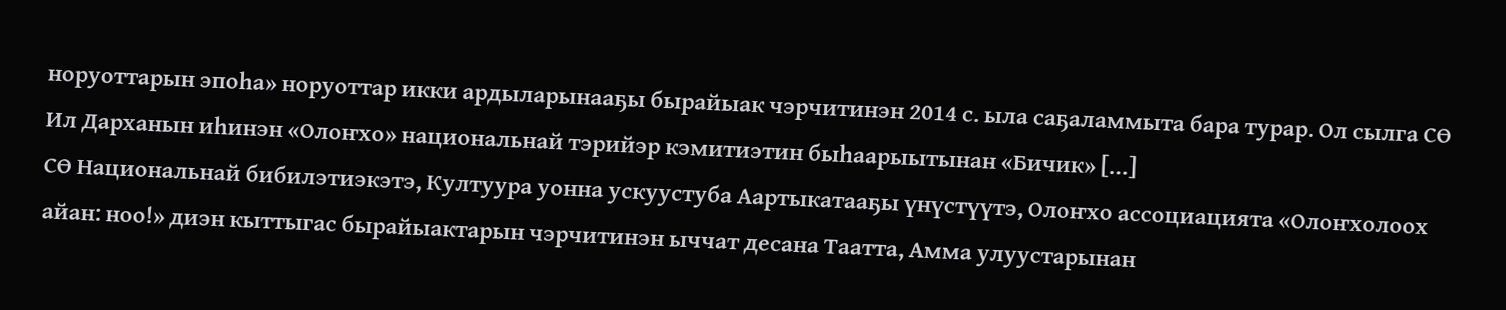норуоттарын эпоһа» норуоттар икки ардыларынааҕы бырайыак чэрчитинэн 2014 с. ыла саҕаламмыта бара турар. Ол сылга СӨ Ил Дарханын иһинэн «Олоҥхо» национальнай тэрийэр кэмитиэтин быһаарыытынан «Бичик» […]
СӨ Национальнай бибилэтиэкэтэ, Култуура уонна ускуустуба Аартыкатааҕы үнүстүүтэ, Олоҥхо ассоциацията «Олоҥхолоох айан: ноо!» диэн кыттыгас бырайыактарын чэрчитинэн ыччат десана Таатта, Амма улуустарынан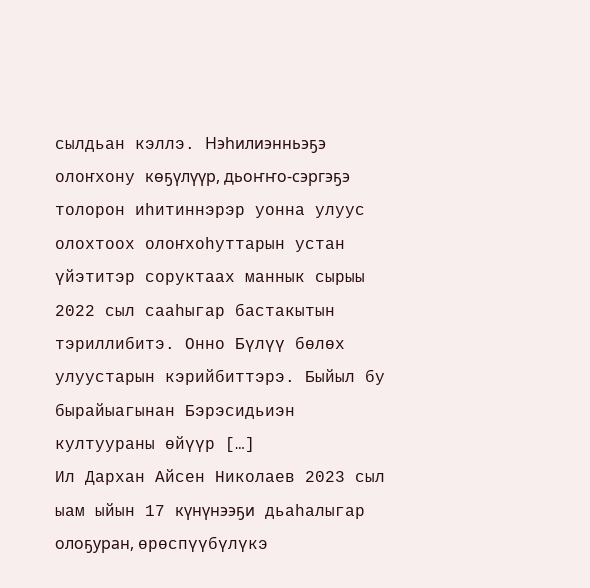сылдьан кэллэ. Нэһилиэнньэҕэ олоҥхону көҕүлүүр, дьоҥҥо-сэргэҕэ толорон иһитиннэрэр уонна улуус олохтоох олоҥхоһуттарын устан үйэтитэр соруктаах маннык сырыы 2022 сыл сааһыгар бастакытын тэриллибитэ. Онно Бүлүү бөлөх улуустарын кэрийбиттэрэ. Быйыл бу бырайыагынан Бэрэсидьиэн култуураны өйүүр […]
Ил Дархан Айсен Николаев 2023 сыл ыам ыйын 17 күнүнээҕи дьаһалыгар олоҕуран, өрөспүүбүлүкэ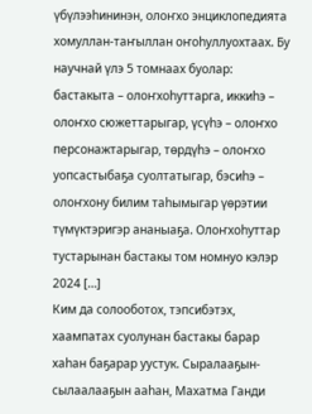үбүлээһининэн, олоҥхо энциклопедията хомуллан-таҥыллан оҥоһуллуохтаах. Бу научнай үлэ 5 томнаах буолар: бастакыта – олоҥхоһуттарга, иккиһэ – олоҥхо сюжеттарыгар, үсүһэ – олоҥхо персонажтарыгар, төрдүһэ – олоҥхо уопсастыбаҕа суолтатыгар, бэсиһэ – олоҥхону билим таһымыгар үөрэтии түмүктэригэр ананыаҕа. Олоҥхоһуттар тустарынан бастакы том номнуо кэлэр 2024 […]
Ким да солооботох, тэпсибэтэх, хаампатах суолунан бастакы барар хаһан баҕарар уустук. Сыралааҕын-сылаалааҕын ааһан, Махатма Ганди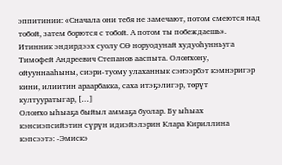эппитинии: «Сначала они тебя не замечают, потом смеются над тобой, затем борются с тобой. А потом ты побеждаешь». Итинник эндирдээх суолу СӨ норуодунай худуоһунньуга Тимофей Андреевич Степанов ааспыта. Олоҥхону, ойууннааһыны, сиэри-туому улаханнык сэҥээрбэт кэмнэригэр кини, илиитин араарбакка, саха итэҕэлигэр, төрүт култууратыгар, […]
Олоҥхо ыһыаҕа быйыл аммаҕа буолар. Бу ыһыах кэнсиэпсийэтин сүрүн идиэйэлэрин Клара Кириллина кэпсээтэ: -Эмискэ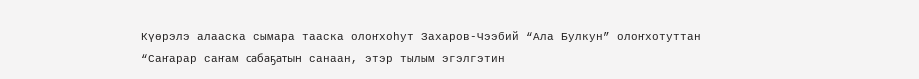Күөрэлэ алааска сымара тааска олоҥхоһут Захаров-Чээбий “Ала Булкун” олоҥхотуттан “Саҥарар саҥам сабаҕатын санаан, этэр тылым эгэлгэтин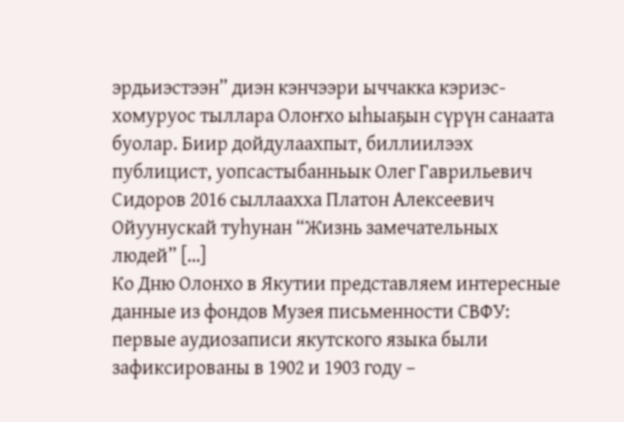эрдьиэстээн” диэн кэнчээри ыччакка кэриэс-хомуруос тыллара Олоҥхо ыһыаҕын сүрүн санаата буолар. Биир дойдулаахпыт, биллиилээх публицист, уопсастыбанньык Олег Гаврильевич Сидоров 2016 сыллаахха Платон Алексеевич Ойуунускай туһунан “Жизнь замечательных людей” […]
Ко Дню Олонхо в Якутии представляем интересные данные из фондов Музея письменности СВФУ: первые аудиозаписи якутского языка были зафиксированы в 1902 и 1903 году –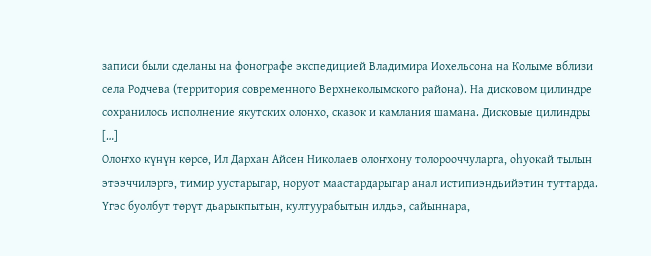записи были сделаны на фонографе экспедицией Владимира Иохельсона на Колыме вблизи села Родчева (территория современного Верхнеколымского района). На дисковом цилиндре сохранилось исполнение якутских олонхо, сказок и камлания шамана. Дисковые цилиндры […]
Олоҥхо күнүн көрсө, Ил Дархан Айсен Николаев олоҥхону толорооччуларга, оһуокай тылын этээччилэргэ, тимир уустарыгар, норуот маастардарыгар анал истипиэндьийэтин туттарда. Үгэс буолбут төрүт дьарыкпытын, култуурабытын илдьэ, сайыннара,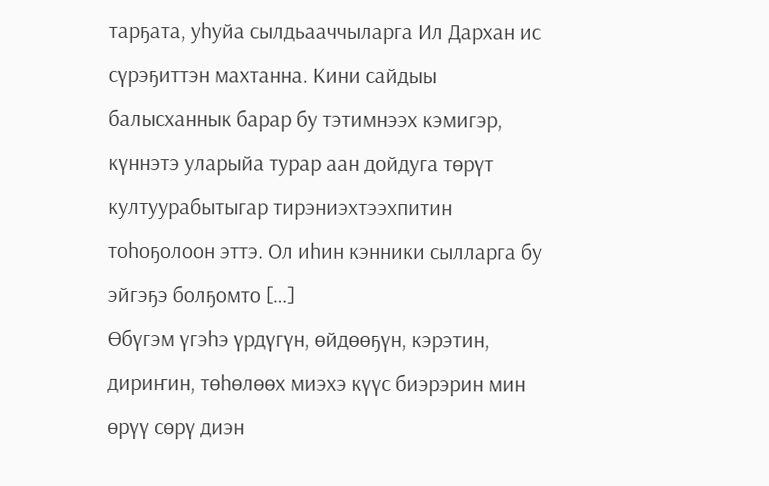тарҕата, уһуйа сылдьааччыларга Ил Дархан ис сүрэҕиттэн махтанна. Кини сайдыы балысханнык барар бу тэтимнээх кэмигэр, күннэтэ уларыйа турар аан дойдуга төрүт култуурабытыгар тирэниэхтээхпитин тоһоҕолоон эттэ. Ол иһин кэнники сылларга бу эйгэҕэ болҕомто […]
Өбүгэм үгэһэ үрдүгүн, өйдөөҕүн, кэрэтин, дириҥин, төһөлөөх миэхэ күүс биэрэрин мин өрүү сөрү диэн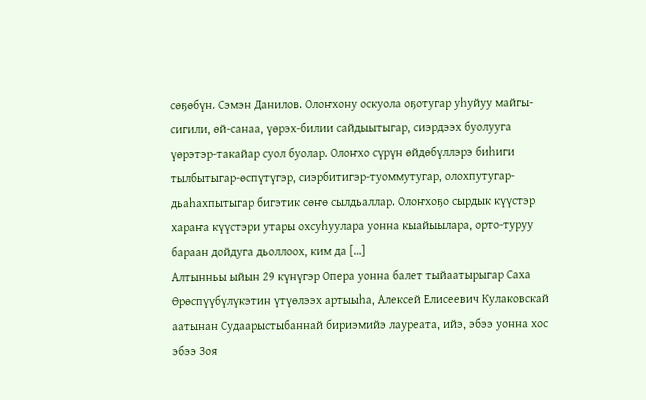сөҕөбүн. Сэмэн Данилов. Олоҥхону оскуола оҕотугар уһуйуу майгы-сигили, өй-санаа, үөрэх-билии сайдыытыгар, сиэрдээх буолууга үөрэтэр-такайар суол буолар. Олоҥхо сүрүн өйдөбүллэрэ биһиги тылбытыгар-өспүтүгэр, сиэрбитигэр-туоммутугар, олохпутугар-дьаһахпытыгар бигэтик сөҥө сылдьаллар. Олоҥхоҕо сырдык күүстэр хараҥа күүстэри утары охсуһуулара уонна кыайыылара, орто-туруу бараан дойдуга дьоллоох, ким да […]
Алтынньы ыйын 29 күнүгэр Опера уонна балет тыйаатырыгар Саха Өрөспүүбүлүкэтин үтүөлээх артыыһа, Алексей Елисеевич Кулаковскай аатынан Судаарыстыбаннай бириэмийэ лауреата, ийэ, эбээ уонна хос эбээ Зоя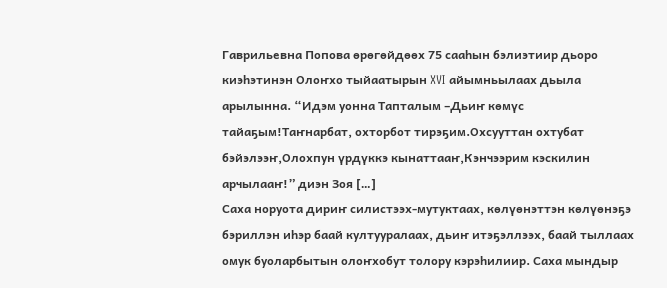Гаврильевна Попова өрөгөйдөөх 75 сааһын бэлиэтиир дьоро киэһэтинэн Олоҥхо тыйаатырын XVI айымньылаах дьыла арылынна. “Идэм уонна Тапталым –Дьиҥ көмүс тайаҕым!Таҥнарбат, охторбот тирэҕим.Охсууттан охтубат бэйэлээҥ,Олохпун үрдүккэ кынаттааҥ,Кэнчээрим кэскилин арчылааҥ!” диэн Зоя […]
Саха норуота дириҥ силистээх-мутуктаах, көлүөнэттэн көлүөнэҕэ бэриллэн иһэр баай култууралаах, дьиҥ итэҕэллээх, баай тыллаах омук буоларбытын олоҥхобут толору кэрэһилиир. Саха мындыр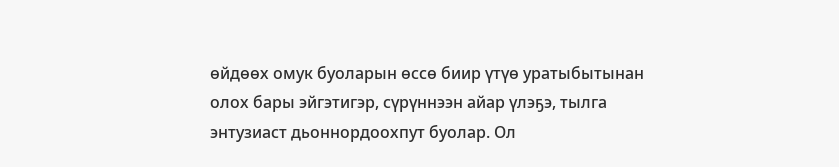өйдөөх омук буоларын өссө биир үтүө уратыбытынан олох бары эйгэтигэр, сүрүннээн айар үлэҕэ, тылга энтузиаст дьоннордоохпут буолар. Ол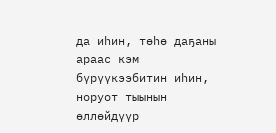да иһин, төһө даҕаны араас кэм бүрүүкээбитин иһин, норуот тыынын өллөйдүүр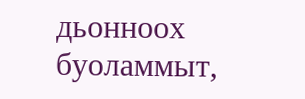дьонноох буоламмыт,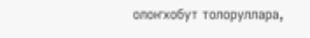олоҥхобут толоруллара,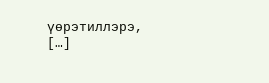үөрэтиллэрэ, […]